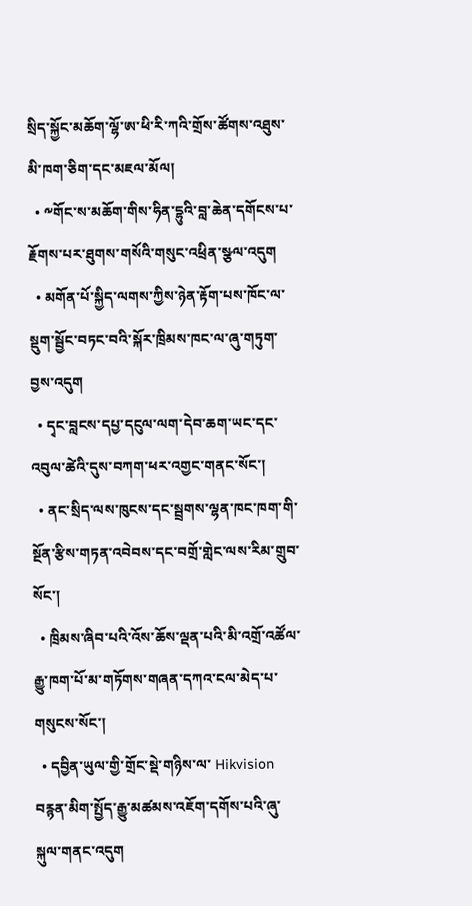སྲིད་སྐྱོང་མཆོག་ལྷོ་ཨ་ཕི་རི་ཀའི་གྲོས་ཚོགས་འཐུས་མི་ཁག་ཅིག་དང་མཇལ་མོལ།
  • ༸གོང་ས་མཆོག་གིས་ཧིན་དྷུའི་བླ་ཆེན་དགོངས་པ་རྗོགས་པར་ཐུགས་གསོའི་གསུང་འཕྲིན་སྩལ་འདུག
  • མགོན་པོ་སྐྱིད་ལགས་ཀྱིས་ཉེན་རྟོག་པས་ཁོང་ལ་སྡུག་སྦྱོང་བཏང་བའི་སྐོར་ཁྲིམས་ཁང་ལ་ཞུ་གཏུག་བྱས་འདུག
  • དྭང་བླངས་དཔྱ་དངུལ་ལག་དེབ་ཆག་ཡང་དང་འབུལ་ཚེའི་དུས་བཀག་ཕར་འགྱང་གནང་སོང་།
  • ནང་སྲིད་ལས་ཁུངས་དང་སྦྲགས་ལྷན་ཁང་ཁག་གི་སྔོན་རྩིས་གཏན་འབེབས་དང་བགྲོ་གླེང་ལས་རིམ་གྲུབ་སོང་།
  • ཁྲིམས་ཞིབ་པའི་འོས་ཆོས་ལྡན་པའི་མི་འགྲོ་འཚོལ་རྒྱུ་ཁག་པོ་མ་གཏོགས་གཞན་དཀའ་ངལ་མེད་པ་གསུངས་སོང་།
  • དབྱིན་ཡུལ་གྱི་གྲོང་སྡེ་གཉིས་ལ་ Hikvision བརྙན་མིག་སྤྱོད་རྒྱུ་མཚམས་འཇོག་དགོས་པའི་ཞུ་སྐུལ་གནང་འདུག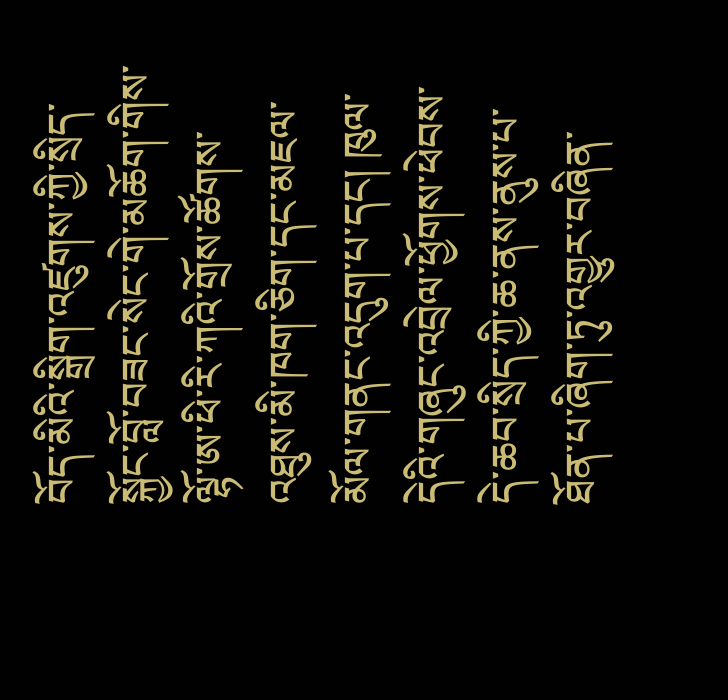བོད་མིའི་སྒྲིག་འཛུགས་ཀྱི་སྲིད་སྐྱོང་བློ་བཟང་སེང་གེ་མཆོག་གིས་ལྷོ་ཨ་ཕི་རི་ཀའི་གྲོས་ཚོགས་འཐུས་མི་ཁག་ཅིག་དང་མཇལ་མོལ་གནང་འདུག་པ་དང། ཁུལ་དེའི་གཞུང་འབྲེལ་ཕྱོགས་ཕེབས་དེ་ཆབ་སྲིད་ཀྱི་ཆ་ནས་ནུས་པ་ཐོན་པ་ཞིག་ཏུ་འགྱུར་བཞིན་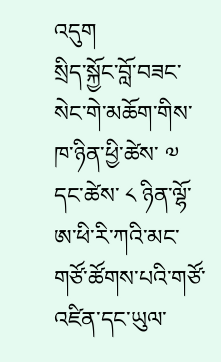འདུག
སྲིད་སྐྱོང་བློ་བཟང་སེང་གེ་མཆོག་གིས་ཁ་ཉིན་ཕྱི་ཚེས་ ༧ དང་ཚེས་ ༨ ཉིན་ལྷོ་ཨ་ཕི་རི་ཀའི་མང་གཙོ་ཚོགས་པའི་གཙོ་འཛིན་དང་ཡུལ་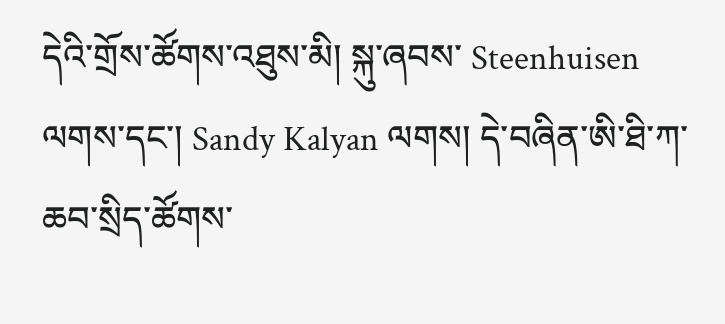དེའི་གྲོས་ཚོགས་འཐུས་མི། སྐུ་ཞབས་ Steenhuisen ལགས་དང་། Sandy Kalyan ལགས། དེ་བཞིན་ཨི་ཐི་ཀ་ཆབ་སྲིད་ཚོགས་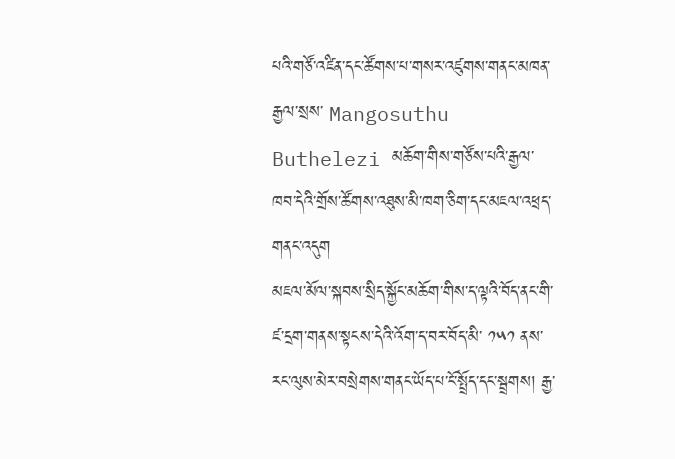པའི་གཙོ་འཛིན་དང་ཚོགས་པ་གསར་འཛུགས་གནང་མཁན་རྒྱལ་སྲས་ Mangosuthu Buthelezi མཆོག་གིས་གཙོས་པའི་རྒྱལ་ཁབ་དེའི་གྲོས་ཚོགས་འཐུས་མི་ཁག་ཅིག་དང་མཇལ་འཕྲད་གནང་འདུག
མཇལ་མོལ་སྐབས་སྲིད་སྐྱོང་མཆོག་གིས་ད་ལྟའི་བོད་ནང་གི་ཛ་དྲག་གནས་སྟངས་དེའི་འོག་ད་བར་བོད་མི་ ༡༥༡ ནས་རང་ལུས་མེར་བསྲེགས་གནང་ཡོད་པ་ངོ་སྤྲོད་དང་སྦྲགས། རྒྱ་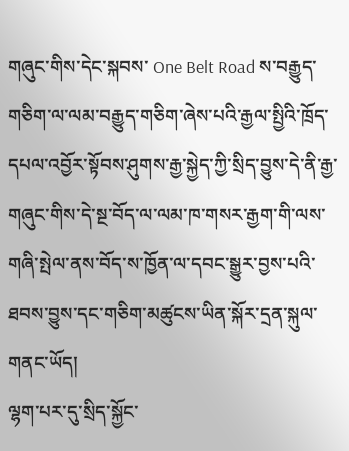གཞུང་གིས་དེང་སྐབས་ One Belt Road ས་བརྒྱུད་གཅིག་ལ་ལམ་བརྒྱུད་གཅིག་ཞེས་པའི་རྒྱལ་སྤྱིའི་ཁྲོད་དཔལ་འབྱོར་སྟོབས་ཤུགས་རྒྱ་སྐྱེད་ཀྱི་སྲིད་བྱུས་དེ་ནི་རྒྱ་གཞུང་གིས་དེ་སྔ་བོད་ལ་ལམ་ཁ་གསར་རྒྱག་གི་ལས་གཞི་སྤེལ་ནས་བོད་ས་ཁྱོན་ལ་དབང་སྒྱུར་བྱས་པའི་ཐབས་བྱུས་དང་གཅིག་མཚུངས་ཡིན་སྐོར་དྲན་སྐུལ་གནང་ཡོད།
ལྷག་པར་དུ་སྲིད་སྐྱོང་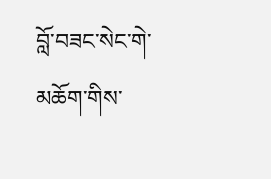བློ་བཟང་སེང་གེ་མཆོག་གིས་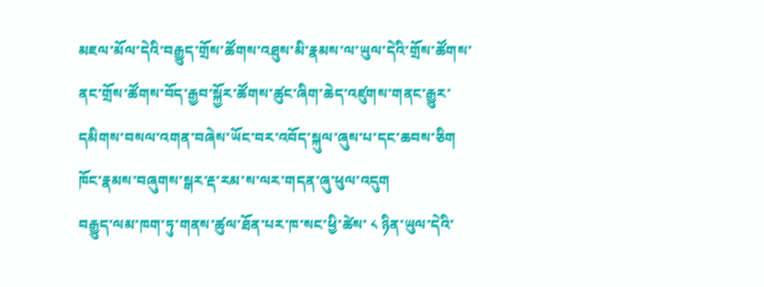མཇལ་མོལ་དེའི་བརྒྱུད་གྲོས་ཚོགས་འཐུས་མི་རྣམས་ལ་ཡུལ་དེའི་གྲོས་ཚོགས་ནང་གྲོས་ཚོགས་བོད་རྒྱབ་སྐྱོར་ཚོགས་ཚུང་ཞིག་ཆེད་འཛུགས་གནང་རྒྱུར་དམིགས་བསལ་འགན་བཞེས་ཡོང་བར་འབོད་སྐུལ་ཞུས་པ་དང་ཆབས་ཅིག ཁོང་རྣམས་བཞུགས་སྒར་རྡ་རམ་ས་ལར་གདན་ཞུ་ཕུལ་འདུག
བརྒྱུད་ལམ་ཁག་ཏུ་གནས་ཚུལ་ཐོན་པར་ཁ་སང་ཕྱི་ཚེས་ ༨ ཉིན་ཡུལ་དེའི་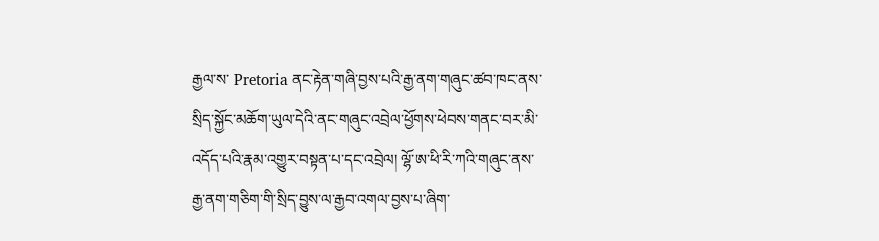རྒྱལ་ས་ Pretoria ནང་རྟེན་གཞི་བྱས་པའི་རྒྱ་ནག་གཞུང་ཚབ་ཁང་ནས་སྲིད་སྐྱོང་མཆོག་ཡུལ་དེའི་ནང་གཞུང་འབྲེལ་ཕྱོགས་ཕེབས་གནང་བར་མི་འདོད་པའི་རྣམ་འགྱུར་བསྟན་པ་དང་འབྲེལ། ལྷོ་ཨ་ཕི་རི་ཀའི་གཞུང་ནས་རྒྱ་ནག་གཅིག་གི་སྲིད་བྱུས་ལ་རྒྱབ་འགལ་བྱས་པ་ཞིག་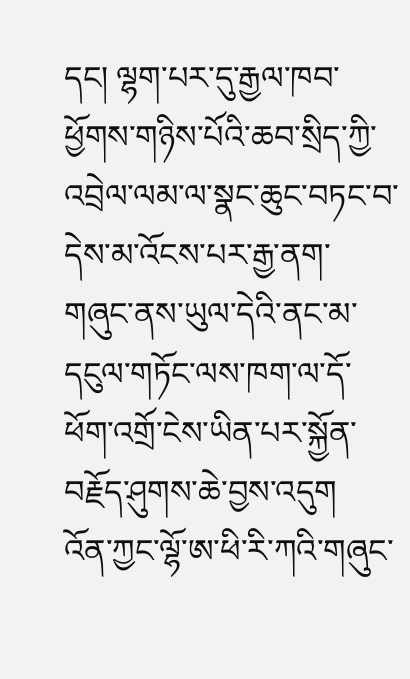དང། ལྷག་པར་དུ་རྒྱལ་ཁབ་ཕྱོགས་གཉིས་པོའི་ཆབ་སྲིད་ཀྱི་འབྲེལ་ལམ་ལ་སྣང་ཆུང་བཏང་བ་དེས་མ་འོངས་པར་རྒྱ་ནག་གཞུང་ནས་ཡུལ་དེའི་ནང་མ་དངུལ་གཏོང་ལས་ཁག་ལ་དོ་ཕོག་འགྲོ་ངེས་ཡིན་པར་སྐྱོན་བརྗོད་ཤུགས་ཆེ་བྱས་འདུག
འོན་ཀྱང་ལྷོ་ཨ་ཕི་རི་ཀའི་གཞུང་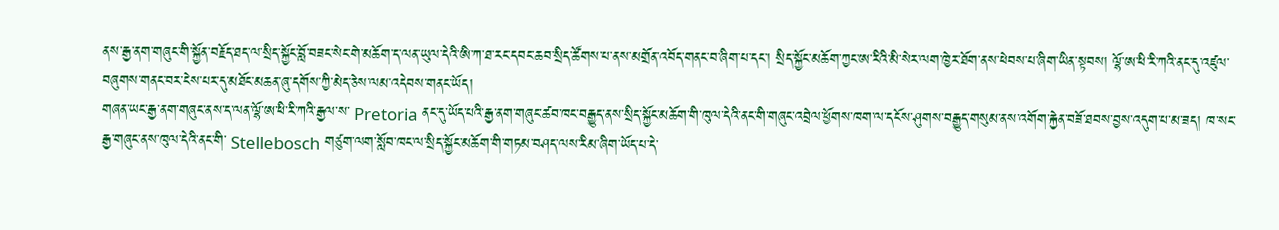ནས་རྒྱ་ནག་གཞུང་གི་སྐྱོན་བརྗོད་ཐད་ལ་སྲིད་སྐྱོང་བློ་བཟང་སེང་གེ་མཆོག་ད་ལན་ཡུལ་དེའི་ཨི་ཀ་ཐ་རང་དབང་ཆབ་སྲིད་ཚོགས་པ་ནས་མགྲོན་འབོད་གནང་བ་ཞིག་པ་དང་། སྲིད་སྐྱོང་མཆོག་ཀྱང་ཨ་རིའི་མི་སེར་ལག་ཁྱེར་ཐོག་ནས་ཕེབས་པ་ཞིག་ཡིན་སྟབས། ལྷོ་ཨ་ཕི་རི་ཀའི་ནང་དུ་འཛུལ་བཞུགས་གནང་བར་ངེས་པར་དུ་མཐོང་མཆན་ཞུ་དགོས་ཀྱི་མེད་ཅེས་ལམ་འདེབས་གནང་ཡོད།
གཞན་ཡང་རྒྱ་ནག་གཞུང་ནས་ད་ལན་ལྷོ་ཨ་ཕི་རི་ཀའི་རྒྱལ་ས་ Pretoria ནང་དུ་ཡོད་པའི་རྒྱ་ནག་གཞུང་ཚབ་ཁང་བརྒྱུད་ནས་སྲིད་སྐྱོང་མཆོག་གི་ཁུལ་དེའི་ནང་གི་གཞུང་འབྲེལ་ཕྱོགས་ཁག་ལ་དངོས་ཤུགས་བརྒྱུད་གསུམ་ནས་འགོག་རྐྱེན་བཟོ་ཐབས་བྱས་འདུག་པ་མ་ཟད། ཁ་སང་རྒྱ་གཞུང་ནས་ཁུལ་དེའི་ནང་གི་ Stellebosch གཙུག་ལག་སློབ་ཁང་ལ་སྲིད་སྐྱོང་མཆོག་གི་གཏམ་བཤད་ལས་རིམ་ཞིག་ཡོད་པ་དེ་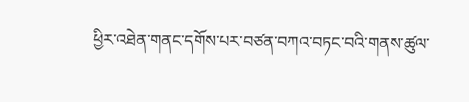ཕྱིར་འཐེན་གནང་དགོས་པར་བཙན་བཀའ་བཏང་བའི་གནས་ཚུལ་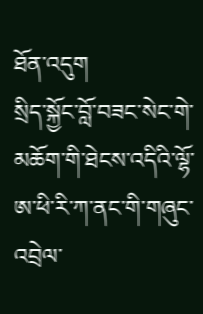ཐོན་འདུག
སྲིད་སྐྱོང་བློ་བཟང་སེང་གེ་མཆོག་གི་ཐེངས་འདིའི་ལྷོ་ཨ་ཕི་རི་ཀ་ནང་གི་གཞུང་འབྲེལ་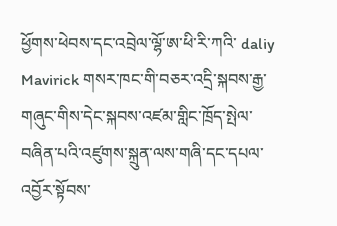ཕྱོགས་ཕེབས་དང་འབྲེལ་ལྷོ་ཨ་ཕི་རི་ཀའི་ daliy Mavirick གསར་ཁང་གི་བཅར་འདྲི་སྐབས་རྒྱ་གཞུང་གིས་དེང་སྐབས་འཛམ་གླིང་ཁྲོད་སྤེལ་བཞིན་པའི་འཛུགས་སྐྲུན་ལས་གཞི་དང་དཔལ་འབྱོར་སྟོབས་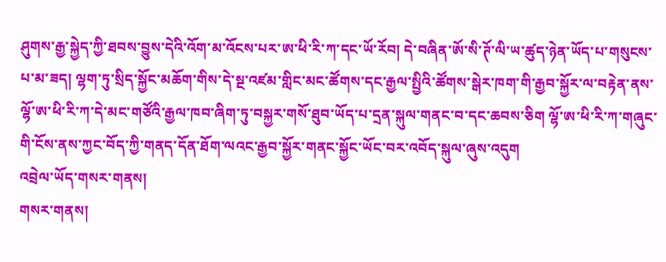ཤུགས་རྒྱ་སྐྱེད་ཀྱི་ཐབས་བྱུས་དེའི་འོག་མ་འོངས་པར་ཨ་ཕི་རི་ཀ་དང་ཡོ་རོབ། དེ་བཞིན་ཨོ་སི་ཊོ་ལི་ཡ་ཚུད་ཉེན་ཡོད་པ་གསུངས་པ་མ་ཟད། ལྷག་ཏུ་སྲིད་སྐྱོང་མཆོག་གིས་དེ་སྔ་འཛམ་གླིང་མང་ཚོགས་དང་རྒྱལ་སྤྱིའི་ཚོགས་སྒེར་ཁག་གི་རྒྱབ་སྐྱོར་ལ་བརྟེན་ནས་ལྷོ་ཨ་ཕི་རི་ཀ་དེ་མང་གཙོའི་རྒྱལ་ཁབ་ཞིག་ཏུ་བསྐྱར་གསོ་ཐུབ་ཡོད་པ་དྲན་སྐུལ་གནང་བ་དང་ཆབས་ཅིག ལྷོ་ཨ་ཕི་རི་ཀ་གཞུང་གི་ངོས་ནས་ཀྱང་བོད་ཀྱི་གནད་དོན་ཐོག་ལའང་རྒྱབ་སྐྱོར་གནང་སྐྱོང་ཡོང་བར་འབོད་སྐུལ་ཞུས་འདུག
འབྲེལ་ཡོད་གསར་གནས།
གསར་གནས།